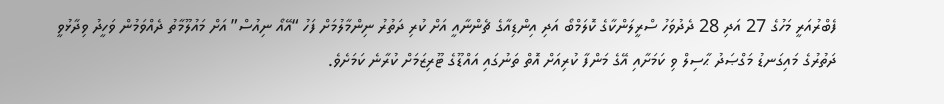ފެބްރުއަރީ މަހުގެ 27 އަދި 28 ދެދުވަހު ސްރީލަންކާގެ ކޮލަމްބޯ އަދި އިންޑިއާގެ ޗެންނާއީ އަށް ކުރި ދަތުރު ނިންމާލުމަށް ފަހު “އޭއޯ ނިއުސް” އަށް މައުލޫމާތު ދެއްވަމުން ވަހީދު ވިދާޅުވީ ދަތުރުގެ މައިގަނޑު މަގްޞަދު ޙާސިލް ވި ކަމަށާއި އޭގެ މަންފާ ކުރިއަށް އޮތް ތަނުގައި އައްޑޫގެ ޓޫރިޒަމަށް ކުރާނެ ކަމަށެވެ.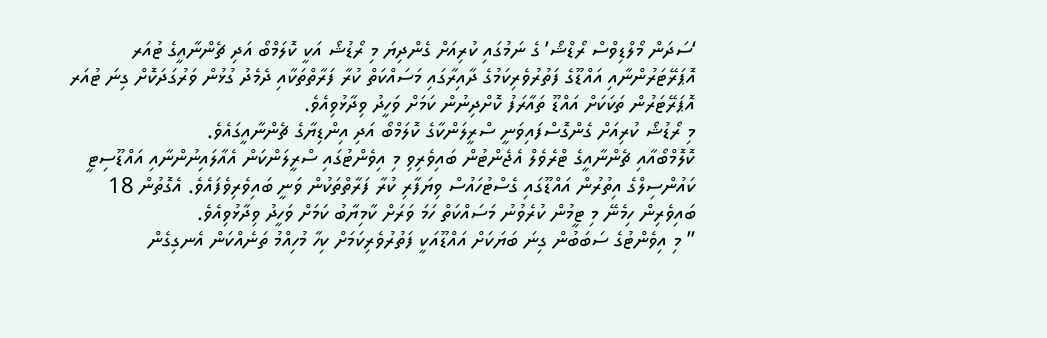‘ސަދަން މޯލްޑިވްސް ރޯޑްޝޯ’ ގެ ނަމުގައި ކުރިއަށް ގެންދިޔަ މި ރޯޑުޝޯ އަކީ ކޮލަމްބޯ އަދި ޗެންނާއީގެ ޓުއަރ އޮޕަރޭޓަރުންނާއި އައްޑޫގެ ފަތުރުވެރިކަމުގެ ދާއިރާގައި މަސައްކަތް ކުރާ ފަރާތްތަކާއި ދެމެދު ގުޅުން ވަރުގަދަކޮށް ގިނަ ޓުއަރ އޮޕަރޭޓަރުން ތަކަކަށް އައްޑޫ ތައާރަފު ކޮށްދިނުން ކަމަށް ވަހީދު ވިދާޅުވިއެވެ.
މި ރޯޑުޝޯ ކުރިއަށް ގެންގޮސްފައިވަނީ ސްރީލަންކާގެ ކޮލަމްބޯ އަދި އިންޑިޔާގެ ޗެންނާއީގައެވެ.
ކޮލޮމްބޯއާއި ޗެންނާއީގެ ޓްރެވެލް އެޖެންޓުން ބައިވެރިވި މި އިވެންޓުގައި ސްރީލަންކަން އެއާލައިނުންނާއި އައްޑޫސިޓީ ކައުންސިލްގެ އިތުރުން އައްޑޫގައި ގެސްޓުހައުސް ވިޔަފާރި ކުރާ ފަރާތްތަކުން ވަނީ ބައިވެރިވެފައެވެ. އެގޮތުން 18 ބައިވެރިން ހިމެނޭ މި ޓީމުން ކުރެވުނު މަސައްކަތް ހަމަ ވަރަށް ކާމިޔާބު ކަމަށް ވަހީދު ވިދާޅުވިއެވެ.
” މި އިވެންޓުގެ ސަބަބުން ގިނަ ބަޔަކަށް އައްޑޫއަކީ ފަތުރުވެރިކަމަށް ކިހާ މުހިއްމު ތަނެއްކަން އެނގިގެން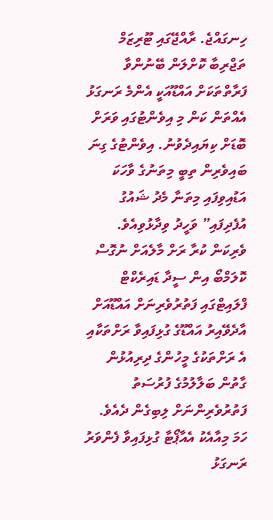ހިނގައްޖެ. ރާއްޖޭގައި ޓޫރިޒަމް ތަޖްރިބާ ކޮށްލަން ބޭނުންވާ ފަރާތްތަކަށް އައްޑޫއަކީ އެންމެ ރަނގަޅު އެއްތަން ކަން މި އިވެންޓުގައި ވަރަށް ބޮޑަށް ކިޔައިދެވުނު. އިވެންޓުގެ ގިނަ ބައިވެރިން ތިބީ މިތަނުގެ ވާހަކަ އަޑުއިވިފައި މިތަނާ މެދު ޝައުގު އުފެދިފައި” ވަހީދު ވިދާޅުވިއެވެ.
ވެރިކަން ކުރާ ރަށް މާލެއަށް ނުގޮސް ކޮލަމްބޯ އިން ސީދާ ޑައިރެކްޓް ފްލައިޓްގައި ފަތުރުވެރިނަށް އައްޑޫއަށް އާދެވޭއިރު އައްޑޫގެ ގުޅިފައިވާ ރަށްތަކާއި އެ ރަށްތަކުގެ މީހުންގެ ދިރިއުޅުން ގާތުން ބަލާލުމުގެ ފުރުސަތު ފަތުރުވެރިންނަށް ލިބިގެން ދެއެވެ. ހަމަ މިއާއެކު އެއާޕޯޓާ ގުޅިފައިވާ ފެންވަރު ރަނގަޅު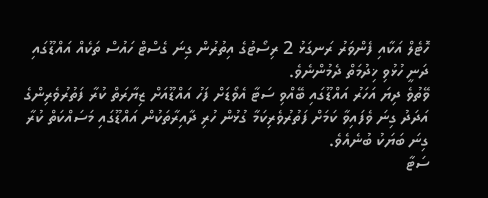ހޮޓެލް އަކާއި ފެންވަރު ރަނގަޅު 2 ރިސޯޓުގެ އިތުރުން ގިނަ ގެސްޓް ހައުސް ތަކެއް އައްޑޫގައި ދަނީ ހުޅުވި ޚިދުމަތް ދެމުންނެވެ.
ވޭތުވެ ދިޔަ އަހަރު އައްޑޫގައި ބޭއްވި ސަޓާ އެވޯޑަށް ފަހު އައްޑޫއަށް ޒިޔާރަތް ކުރާ ފަތުރުވެރިންގެ އަދަދު ގިނަ ވެފައިވާ ކަމަށް ފަތުރުވެރިކަމާ ގުޅުން ހުރި ދާއިރާތަކުން އައްޑޫގައި މަސައްކަތް ކުރާ ގިނަ ބަޔަކު ބުނެއެވެ.
ސަޓާ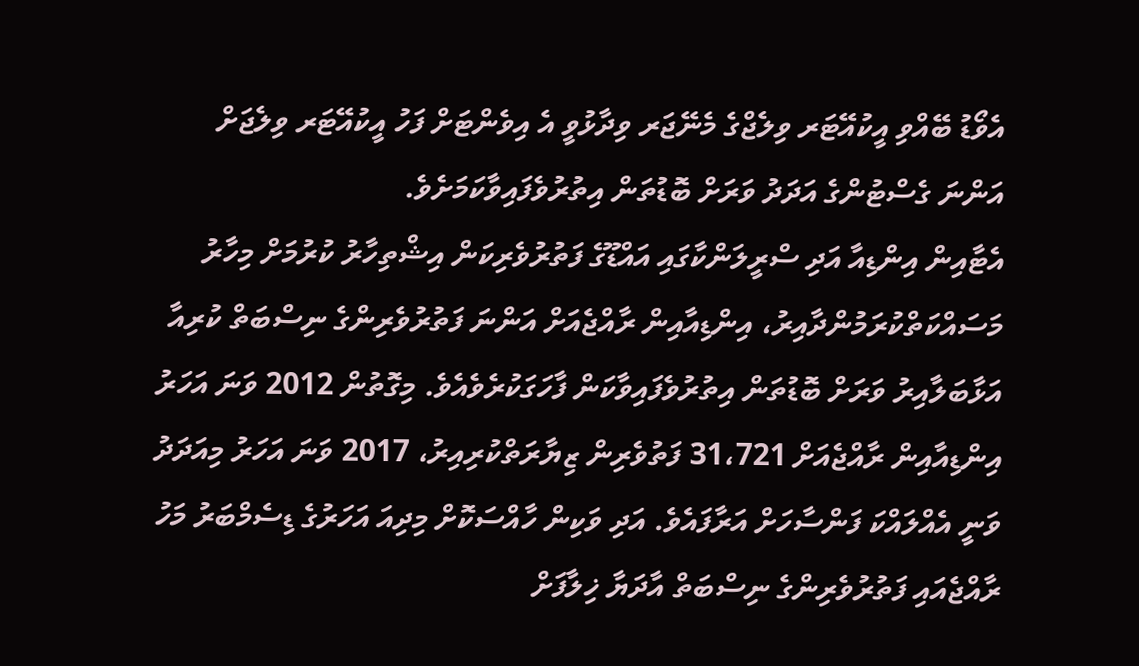އެވޯޑު ބޭއްވި އީކުއޭޓަރ ވިލެޖްގެ މެނޭޖަރ ވިދާޅުވީ އެ އިވެންޓަށް ފަހު އީކުއޭޓަރ ވިލެޖަށް އަންނަ ގެސްޓުންގެ އަދަދު ވަރަށް ބޮޑުތަން އިތުރުވެފައިވާކަމަށެވެ.
އެޓާއިން އިންޑިއާ އަދި ސްރީލަންކާގައި އައްޑޫގެ ފަތުރުވެރިކަން އިޝްތިހާރު ކުރުމަށް މިހާރު މަސައްކަތްކުރަމުންދާއިރު، އިންޑިއާއިން ރާއްޖެއަށް އަންނަ ފަތުރުވެރިންގެ ނިސްބަތް ކުރިއާ އަޅާބަލާއިރު ވަރަށް ބޮޑުތަން އިތުރުވެފައިވާކަން ފާހަގަކުރެވެއެވެ. މިގޮތުން 2012 ވަނަ އަހަރު އިންޑިއާއިން ރާއްޖެއަށް 31،721 ފަތުވެރިން ޒިޔާރަތްކުރިއިރު، 2017 ވަނަ އަހަރު މިއަދަދު ވަނީ އެއްލައްކަ ފަންސާހަށް އަރާފައެވެ. އަދި ވަކިން ހާއްސަކޮށް މިދިއަ އަހަރުގެ ޑިސެމްބަރު މަހު ރާއްޖެއައި ފަތުރުވެރިންގެ ނިސްބަތް އާދަޔާ ޚިލާފަށް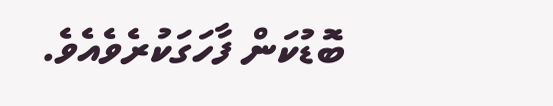ބޮޑުކަން ފާހަގަކުރެވެއެވެ.